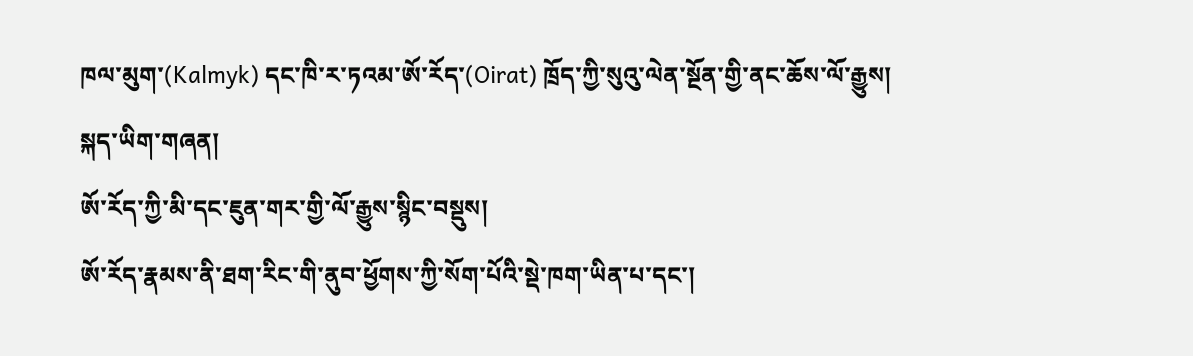ཁལ་མུག་(Kalmyk) དང་ཁི་ར་ཏའམ་ཨོ་རོད་(Oirat) ཁྲོད་ཀྱི་སུའུ་ལེན་སྔོན་གྱི་ནང་ཆོས་ལོ་རྒྱུས།
སྐད་ཡིག་གཞན།
ཨོ་རོད་ཀྱི་མི་དང་ཇུན་གར་གྱི་ལོ་རྒྱུས་སྙིང་བསྡུས།
ཨོ་རོད་རྣམས་ནི་ཐག་རིང་གི་ནུབ་ཕྱོགས་ཀྱི་སོག་པོའི་སྡེ་ཁག་ཡིན་པ་དང་།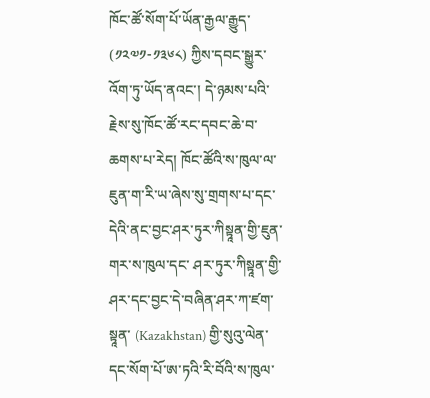ཁོང་ཚོ་སོག་པོ་ཡོན་རྒྱལ་རྒྱུད་ (༡༢༧༡-༡༣༦༨) ཀྱིས་དབང་སྒྱུར་འོག་ཏུ་ཡོད་ནའང་། དེ་ཉམས་པའི་རྗེས་སུ་ཁོང་ཚོ་རང་དབང་ཆེ་བ་ཆགས་པ་རེད། ཁོང་ཚོའི་ས་ཁུལ་ལ་ཇུན་ག་རི་ཡ་ཞེས་སུ་གྲགས་པ་དང་དེའི་ནང་བྱང་ཤར་ཏུར་ཀིསྟཱན་གྱི་ཇུན་གར་ས་ཁུལ་དང་ ཤར་ཏུར་ཀིསྟཱན་གྱི་ཤར་དང་བྱང་དེ་བཞིན་ཤར་ཀ་ཛག་སྟཱན་ (Kazakhstan) གྱི་སུའུ་ལེན་དང་སོག་པོ་ཨ་ཏའི་རི་བོའི་ས་ཁུལ་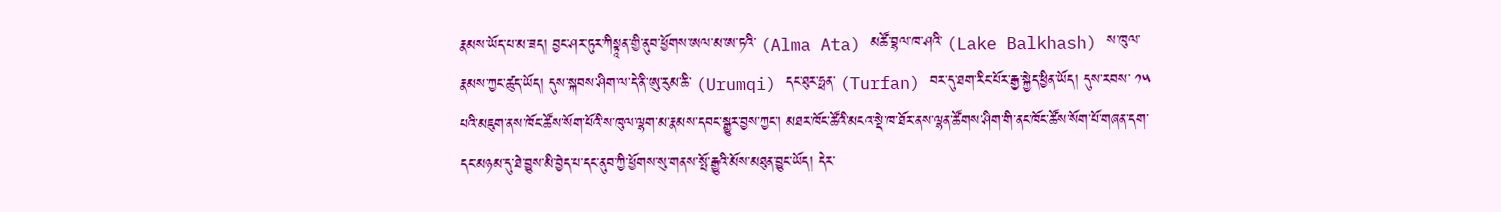རྣམས་ཡོད་པ་མ་ཟད། བྱང་ཤར་ཏུར་ཀིསྟཱན་གྱི་ནུབ་ཕྱོགས་ཨལ་མ་ཨ་ཏའི་ (Alma Ata) མཚོ་བྷལ་ཁ་ཤའི་ (Lake Balkhash) ས་ཁུལ་རྣམས་ཀྱང་ཚུད་ཡོད། དུས་སྐབས་ཤིག་ལ་དེ་ནི་ཨུ་རུམ་ཆི་ (Urumqi) དང་ཐུར་ཧྥན་ (Turfan) བར་དུ་ཐག་རིང་པོར་རྒྱ་སྐྱེད་ཕྱིན་ཡོད། དུས་རབས་ ༡༥ པའི་མཇུག་ནས་ཁོང་ཚོས་སོག་པོའི་ས་ཁུལ་ལྷག་མ་རྣམས་དབང་སྒྱུར་བྱས་ཀྱང་། མཐར་ཁོང་ཚོའི་མངའ་སྡེ་ཁ་ཐོར་ནས་ལྷན་ཚོགས་ཤིག་གི་ནང་ཁོང་ཚོས་སོག་པོ་གཞན་དག་དང་མཉམ་དུ་ཐེ་བྱུས་མི་བྱེད་པ་དང་ནུབ་ཀྱི་ཕྱོགས་སུ་གནས་སྤོ་རྒྱུའི་མོས་མཐུན་བྱུང་ཡོད། དེར་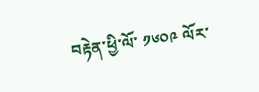བརྟེན་ཕྱི་ལོ་ ༡༦༠༩ ལོར་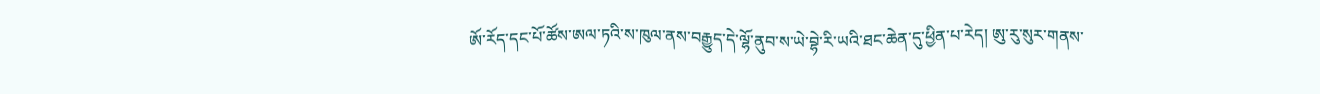ཨོ་རོད་དང་པོ་ཚོས་ཨལ་ཏའི་ས་ཁུལ་ནས་བརྒྱུད་དེ་ལྷོ་ནུབ་ས་ཡེ་བྷེ་རི་ཡའི་ཐང་ཆེན་དུ་ཕྱིན་པ་རེད། ཨུ་རུ་སུར་གནས་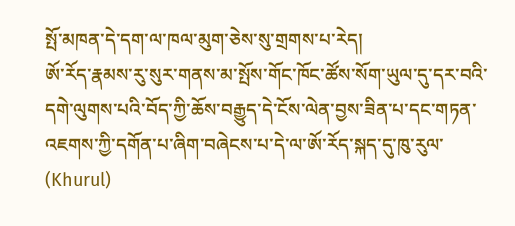སྤོ་མཁན་དེ་དག་ལ་ཁལ་མུག་ཅེས་སུ་གྲགས་པ་རེད།
ཨོ་རོད་རྣམས་རུ་སུར་གནས་མ་སྤོས་གོང་ཁོང་ཚོས་སོག་ཡུལ་དུ་དར་བའི་དགེ་ལུགས་པའི་བོད་ཀྱི་ཆོས་བརྒྱུད་དེ་ངོས་ལེན་བྱས་ཟིན་པ་དང་གཏན་འཇགས་ཀྱི་དགོན་པ་ཞིག་བཞེངས་པ་དེ་ལ་ཨོ་རོད་སྐད་དུ་ཁུ་རུལ་ (Khurul)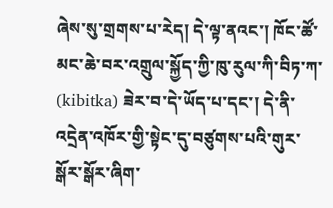ཞེས་སུ་གྲགས་པ་རེད། དེ་ལྟ་ནའང་། ཁོང་ཚོ་མང་ཆེ་བར་འགྲུལ་སྐྱོད་ཀྱི་ཁུ་རུལ་ཀི་བིཏ་ཀ་ (kibitka) ཟེར་བ་དེ་ཡོད་པ་དང་། དེ་ནི་འདྲེན་འཁོར་གྱི་སྟེང་དུ་བཙུགས་པའི་གུར་སྒོར་སྒོར་ཞིག་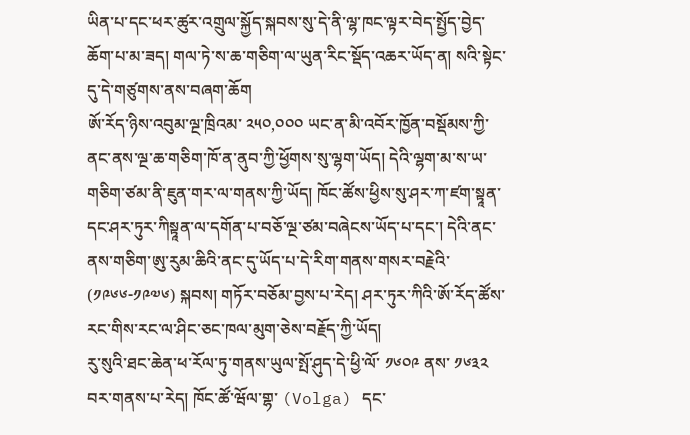ཡིན་པ་དང་ཕར་ཚུར་འགྲུལ་སྐྱོད་སྐབས་སུ་དེ་ནི་ལྷ་ཁང་ལྟར་བེད་སྤྱོད་བྱེད་ཆོག་པ་མ་ཟད། གལ་ཏེ་ས་ཆ་གཅིག་ལ་ཡུན་རིང་སྡོད་འཆར་ཡོད་ན། སའི་སྟེང་དུ་དེ་གཙུགས་ནས་བཞག་ཆོག
ཨོ་རོད་ཉིས་འབུམ་ལྔ་ཁྲིའམ་ ༢༥༠,༠༠༠ ཡང་ན་མི་འབོར་ཁྱོན་བསྡོམས་ཀྱི་ནང་ནས་ལྔ་ཆ་གཅིག་ཁོ་ན་ནུབ་ཀྱི་ཕྱོགས་སུ་ལྷག་ཡོད། དེའི་ལྷག་མ་ས་ཡ་གཅིག་ཙམ་ནི་ཇུན་གར་ལ་གནས་ཀྱི་ཡོད། ཁོང་ཚོས་ཕྱིས་སུ་ཤར་ཀ་ཛག་སྟཱན་དང་ཤར་ཏུར་ཀིསྟཱན་ལ་དགོན་པ་བཅོ་ལྔ་ཙམ་བཞེངས་ཡོད་པ་དང་། དེའི་ནང་ནས་གཅིག་ཨུ་རུམ་ཆིའི་ནང་དུ་ཡོད་པ་དེ་རིག་གནས་གསར་བརྗེའི་ (༡༩༦༦-༡༩༧༦) སྐབས། གཏོར་བཅོམ་བྱས་པ་རེད། ཤར་ཏུར་ཀིའི་ཨོ་རོད་ཚོས་རང་གིས་རང་ལ་ཤིང་ཅང་ཁལ་མུག་ཅེས་བརྗོད་ཀྱི་ཡོད།
རུ་སུའི་ཐང་ཆེན་ཕ་རོལ་ཏུ་གནས་ཡུལ་སྤོ་ཤུད་དེ་ཕྱི་ལོ་ ༡༦༠༩ ནས་ ༡༦༣༢ བར་གནས་པ་རེད། ཁོང་ཚོ་ཝོལ་གྷ་ (Volga) དང་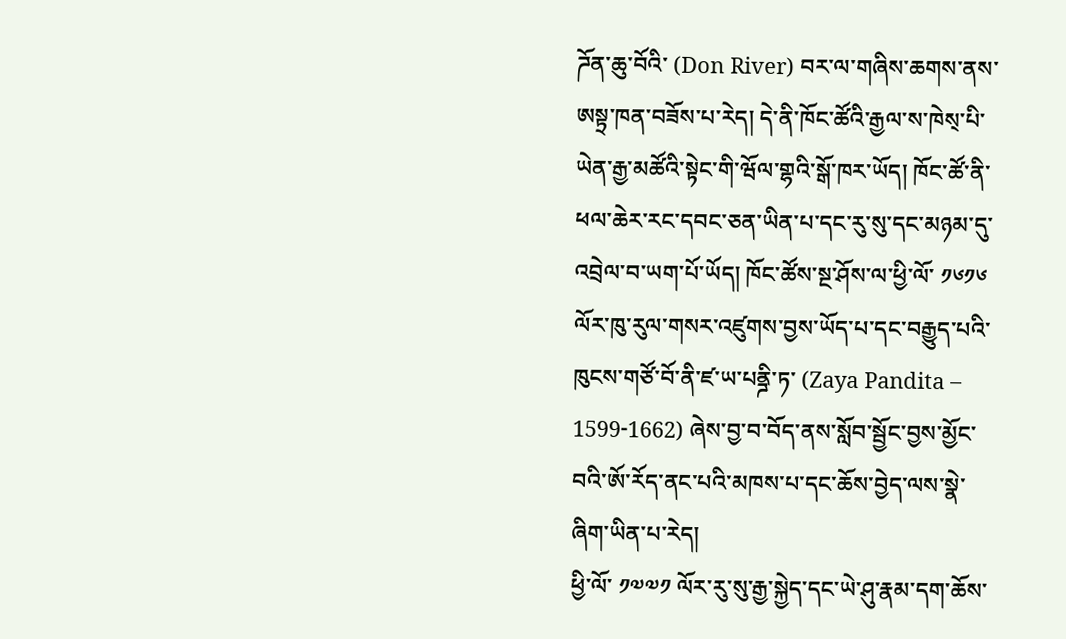ཌོན་ཆུ་བོའི་ (Don River) བར་ལ་གཞིས་ཆགས་ནས་ཨསྟྲ་ཁན་བཟོས་པ་རེད། དེ་ནི་ཁོང་ཚོའི་རྒྱལ་ས་ཁེས྄་པི་ཡེན་རྒྱ་མཚོའི་སྟེང་གི་ཝོལ་གྷའི་སྒོ་ཁར་ཡོད། ཁོང་ཚོ་ནི་ཕལ་ཆེར་རང་དབང་ཅན་ཡིན་པ་དང་རུ་སུ་དང་མཉམ་དུ་འབྲེལ་བ་ཡག་པོ་ཡོད། ཁོང་ཚོས་སྔ་ཤོས་ལ་ཕྱི་ལོ་ ༡༦༡༦ ལོར་ཁུ་རུལ་གསར་འཛུགས་བྱས་ཡོད་པ་དང་བརྒྱུད་པའི་ཁུངས་གཙོ་བོ་ནི་ཛ་ཡ་པནྜི་ཏ་ (Zaya Pandita – 1599-1662) ཞེས་བྱ་བ་བོད་ནས་སློབ་སྦྱོང་བྱས་མྱོང་བའི་ཨོ་རོད་ནང་པའི་མཁས་པ་དང་ཆོས་བྱེད་ལས་སྣེ་ཞིག་ཡིན་པ་རེད།
ཕྱི་ལོ་ ༡༧༧༡ ལོར་རུ་སུ་རྒྱ་སྐྱེད་དང་ཡེ་ཤུ་རྣམ་དག་ཆོས་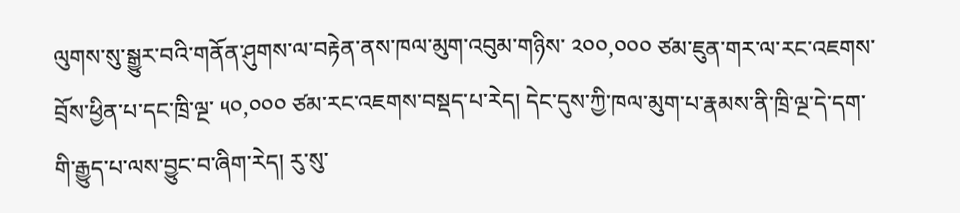ལུགས་སུ་སྒྱུར་བའི་གནོན་ཤུགས་ལ་བརྟེན་ནས་ཁལ་མུག་འབུམ་གཉིས་ ༢༠༠,༠༠༠ ཙམ་ཇུན་གར་ལ་རང་འཇགས་བྲོས་ཕྱིན་པ་དང་ཁྲི་ལྔ་ ༥༠,༠༠༠ ཙམ་རང་འཇགས་བསྡད་པ་རེད། དེང་དུས་ཀྱི་ཁལ་མུག་པ་རྣམས་ནི་ཁྲི་ལྔ་དེ་དག་གི་རྒྱུད་པ་ལས་བྱུང་བ་ཞིག་རེད། རུ་སུ་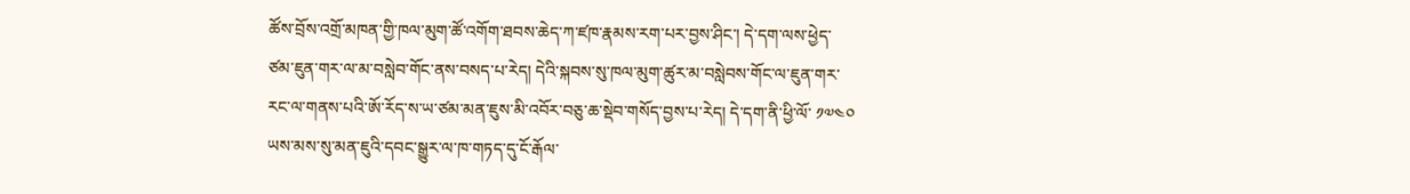ཚོས་བྲོས་འགྲོ་མཁན་གྱི་ཁལ་མུག་ཚོ་འགོག་ཐབས་ཆེད་ཀ་ཛཁ་རྣམས་རག་པར་བྱས་ཤིང་། དེ་དག་ལས་ཕྱེད་ཙམ་ཇུན་གར་ལ་མ་བསླེབ་གོང་ནས་བསད་པ་རེད། དེའི་སྐབས་སུ་ཁལ་མུག་ཚུར་མ་བསླེབས་གོང་ལ་ཇུན་གར་རང་ལ་གནས་པའི་ཨོ་རོད་ས་ཡ་ཙམ་མན་ཇུས་མི་འབོར་བཅུ་ཆ་སྡེབ་གསོད་བྱས་པ་རེད། དེ་དག་ནི་ཕྱི་ལོ་ ༡༧༤༠ ཡས་མས་སུ་མན་ཇུའི་དབང་སྒྱུར་ལ་ཁ་གཏད་དུ་ངོ་རྒོལ་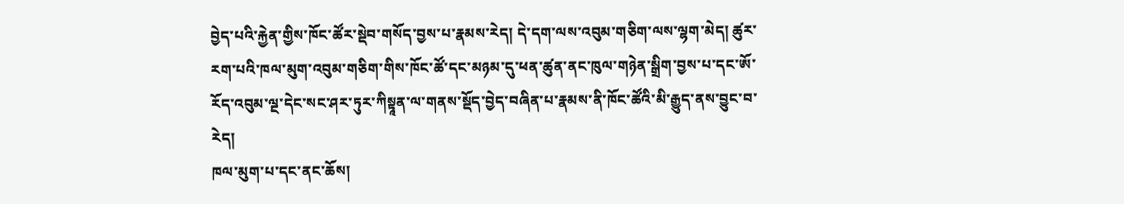བྱེད་པའི་རྐྱེན་གྱིས་ཁོང་ཚོར་སྡེབ་གསོད་བྱས་པ་རྣམས་རེད། དེ་དག་ལས་འབུམ་གཅིག་ལས་ལྷག་མེད། ཚུར་རག་པའི་ཁལ་མུག་འབུམ་གཅིག་གིས་ཁོང་ཚོ་དང་མཉམ་དུ་ཕན་ཚུན་ནང་ཁུལ་གཉེན་སྒྲིག་བྱས་པ་དང་ཨོ་རོད་འབུམ་ལྔ་དེང་སང་ཤར་ཏུར་ཀིསྟཱན་ལ་གནས་སྡོད་བྱེད་བཞིན་པ་རྣམས་ནི་ཁོང་ཚོའི་མི་རྒྱུད་ནས་བྱུང་བ་རེད།
ཁལ་མུག་པ་དང་ནང་ཆོས།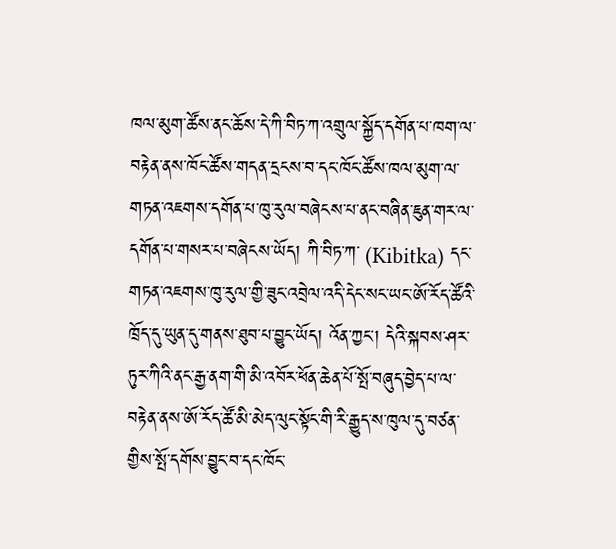ཁལ་མུག་ཚོས་ནང་ཆོས་དེ་ཀི་བིཏ་ཀ་འགྲུལ་སྐྱོད་དགོན་པ་ཁག་ལ་བརྟེན་ནས་ཁོང་ཚོས་གདན་དྲངས་བ་དང་ཁོང་ཚོས་ཁལ་མུག་ལ་གཏན་འཇགས་དགོན་པ་ཁུ་རུལ་བཞེངས་པ་ནང་བཞིན་ཇུན་གར་ལ་དགོན་པ་གསར་པ་བཞེངས་ཡོད། ཀི་བིཏ་ཀ་ (Kibitka) དང་གཏན་འཇགས་ཁུ་རུལ་གྱི་ཟུང་འབྲེལ་འདི་དེང་སང་ཡང་ཨོ་རོད་ཚོའི་ཁྲོད་དུ་ཡུན་དུ་གནས་ཐུབ་པ་བྱུང་ཡོད། འོན་ཀྱང་། དེའི་སྐབས་ཤར་ཏུར་ཀིའི་ནང་རྒྱ་ནག་གི་མི་འབོར་ཕོན་ཆེན་པོ་སྤོ་བཞུད་བྱེད་པ་ལ་བརྟེན་ནས་ཨོ་རོད་ཚོ་མི་མེད་ལུང་སྟོང་གི་རི་རྒྱུད་ས་ཁུལ་དུ་བཙན་གྱིས་སྤོ་དགོས་བྱུང་བ་དང་ཁོང་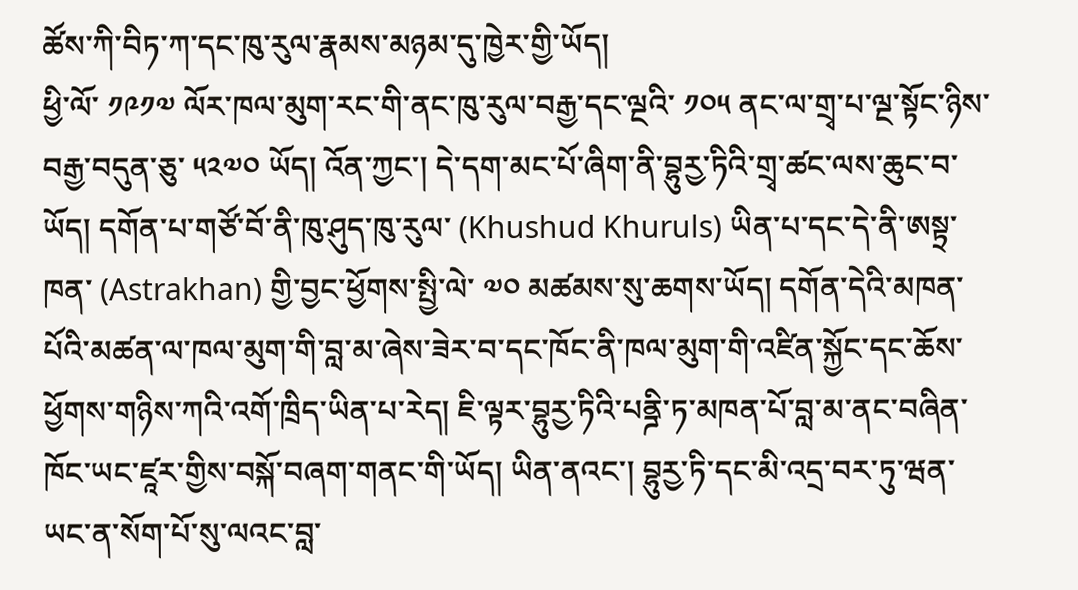ཚོས་ཀི་བིཏ་ཀ་དང་ཁུ་རུལ་རྣམས་མཉམ་དུ་ཁྱེར་གྱི་ཡོད།
ཕྱི་ལོ་ ༡༩༡༧ ལོར་ཁལ་མུག་རང་གི་ནང་ཁུ་རུལ་བརྒྱ་དང་ལྔའི་ ༡༠༥ ནང་ལ་གྲྭ་པ་ལྔ་སྟོང་ཉིས་བརྒྱ་བདུན་ཅུ་ ༥༢༧༠ ཡོད། འོན་ཀྱང་། དེ་དག་མང་པོ་ཞིག་ནི་བྷུརྱ་ཏིའི་གྲྭ་ཚང་ལས་ཆུང་བ་ཡོད། དགོན་པ་གཙོ་བོ་ནི་ཁུ་ཤུད་ཁུ་རུལ་ (Khushud Khuruls) ཡིན་པ་དང་དེ་ནི་ཨསྟྲ་ཁན་ (Astrakhan) གྱི་བྱང་ཕྱོགས་སྤྱི་ལེ་ ༧༠ མཚམས་སུ་ཆགས་ཡོད། དགོན་དེའི་མཁན་པོའི་མཚན་ལ་ཁལ་མུག་གི་བླ་མ་ཞེས་ཟེར་བ་དང་ཁོང་ནི་ཁལ་མུག་གི་འཛིན་སྐྱོང་དང་ཆོས་ཕྱོགས་གཉིས་ཀའི་འགོ་ཁྲིད་ཡིན་པ་རེད། ཇི་ལྟར་བྷུརྱ་ཏིའི་པནྜི་ཏ་མཁན་པོ་བླ་མ་ནང་བཞིན་ཁོང་ཡང་ཛཱར་གྱིས་བསྐོ་བཞག་གནང་གི་ཡོད། ཡིན་ནའང་། བྷུརྱ་ཏི་དང་མི་འདྲ་བར་ཏུ་ཝན་ཡང་ན་སོག་པོ་སུ་ལའང་བླ་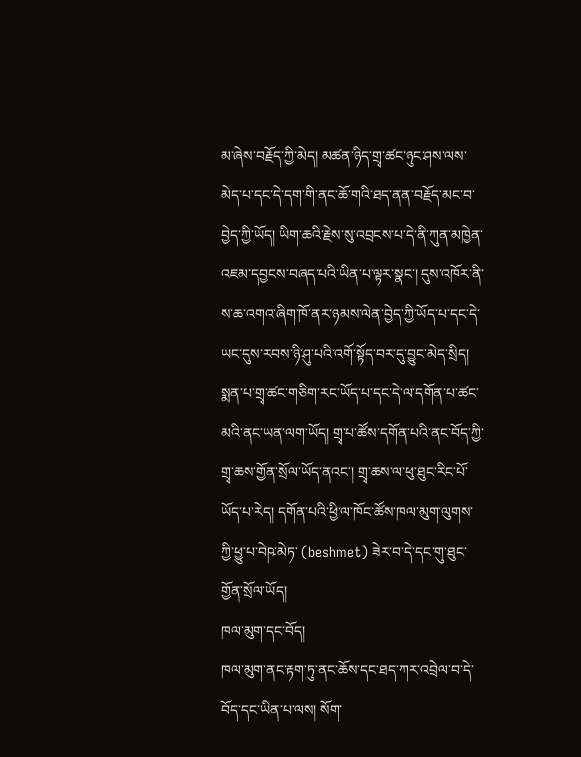མ་ཞེས་བརྗོད་ཀྱི་མེད། མཚན་ཉིད་གྲྭ་ཚང་ཉུང་ཤས་ལས་མེད་པ་དང་དེ་དག་གི་ནང་ཆོ་གའི་ཐད་ནན་བརྗོད་མང་བ་བྱེད་ཀྱི་ཡོད། ཡིག་ཆའི་རྗེས་སུ་འབྲངས་པ་དེ་ནི་ཀུན་མཁྱེན་འཇམ་དབྱངས་བཞད་པའི་ཡིན་པ་ལྟར་སྣང་། དུས་འཁོར་ནི་ས་ཆ་འགའ་ཞིག་ཁོ་ནར་ཉམས་ལེན་བྱེད་ཀྱི་ཡོད་པ་དང་དེ་ཡང་དུས་རབས་ཉི་ཤུ་པའི་འགོ་སྟོད་བར་དུ་བྱུང་མེད་སྲིད། སྨན་པ་གྲྭ་ཚང་གཅིག་རང་ཡོད་པ་དང་དེ་ལ་དགོན་པ་ཚང་མའི་ནང་ཡན་ལག་ཡོད། གྲྭ་པ་ཚོས་དགོན་པའི་ནང་བོད་ཀྱི་གྲྭ་ཆས་གྱོན་སྲོལ་ཡོད་ནའང་། གྲྭ་ཆས་ལ་ཕུ་ཐུང་རིང་པོ་ཡོད་པ་རེད། དགོན་པའི་ཕྱི་ལ་ཁོང་ཚོས་ཁལ་མུག་ལུགས་ཀྱི་ཕྱུ་པ་བེཥ་མེཏ་ (beshmet) ཟེར་བ་དེ་དང་གུ་ཐུང་གྱོན་སྲོལ་ཡོད།
ཁལ་མུག་དང་བོད།
ཁལ་མུག་ནང་རྟག་ཏུ་ནང་ཆོས་དང་ཐད་ཀར་འབྲེལ་བ་དེ་བོད་དང་ཡིན་པ་ལས། སོག་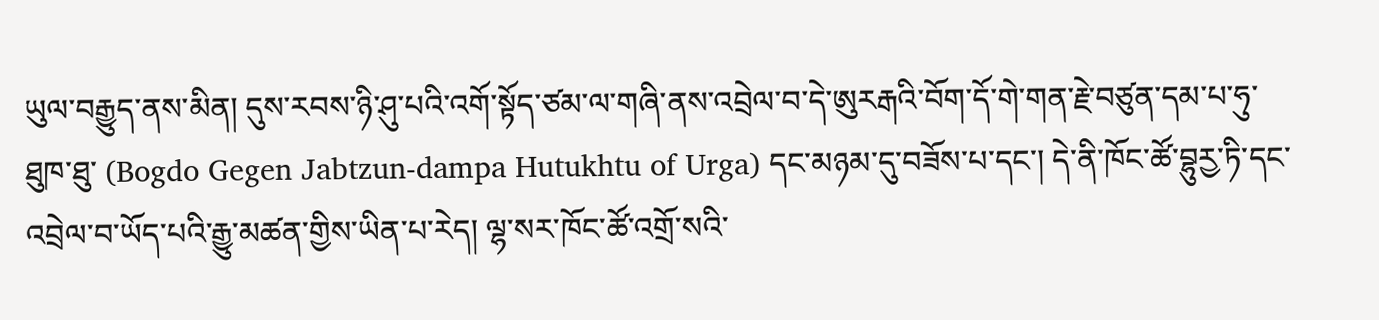ཡུལ་བརྒྱུད་ནས་མིན། དུས་རབས་ཉི་ཤུ་པའི་འགོ་སྟོད་ཙམ་ལ་གཞི་ནས་འབྲེལ་བ་དེ་ཨུརརྒའི་བོག་དོ་གེ་གན་རྗེ་བཙུན་དམ་པ་ཧུ་ཐུཁ་ཐུ་ (Bogdo Gegen Jabtzun-dampa Hutukhtu of Urga) དང་མཉམ་དུ་བཟོས་པ་དང་། དེ་ནི་ཁོང་ཚོ་བྷུརྱ་ཏི་དང་འབྲེལ་བ་ཡོད་པའི་རྒྱུ་མཚན་གྱིས་ཡིན་པ་རེད། ལྷ་སར་ཁོང་ཚོ་འགྲོ་སའི་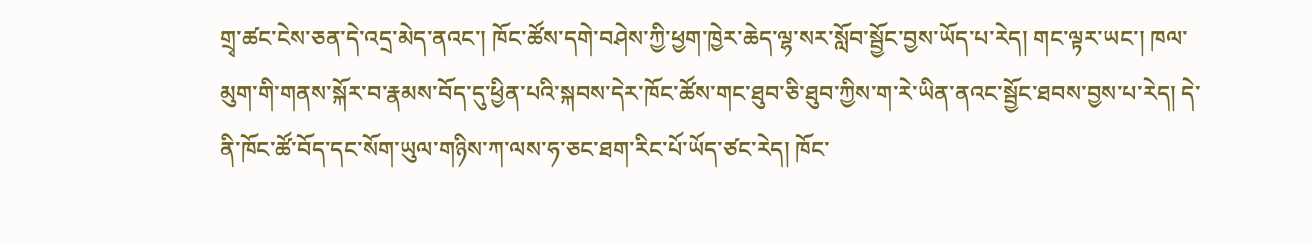གྲྭ་ཚང་ངེས་ཅན་དེ་འདྲ་མེད་ནའང་། ཁོང་ཚོས་དགེ་བཤེས་ཀྱི་ཕྱག་ཁྱེར་ཆེད་ལྷ་སར་སློབ་སྦྱོང་བྱས་ཡོད་པ་རེད། གང་ལྟར་ཡང་། ཁལ་མུག་གི་གནས་སྐོར་བ་རྣམས་བོད་དུ་ཕྱིན་པའི་སྐབས་དེར་ཁོང་ཚོས་གང་ཐུབ་ཅི་ཐུབ་ཀྱིས་ག་རེ་ཡིན་ནའང་སྦྱོང་ཐབས་བྱས་པ་རེད། དེ་ནི་ཁོང་ཚོ་བོད་དང་སོག་ཡུལ་གཉིས་ཀ་ལས་ཧ་ཅང་ཐག་རིང་པོ་ཡོད་ཙང་རེད། ཁོང་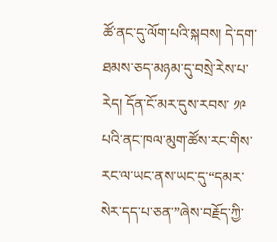ཚོ་ནང་དུ་ལོག་པའི་སྐབས། དེ་དག་ཐམས་ཅད་མཉམ་དུ་བསྲེ་རེས་པ་རེད། དོན་ངོ་མར་དུས་རབས་ ༡༩ པའི་ནང་ཁལ་མུག་ཚོས་རང་གིས་རང་ལ་ཡང་ནས་ཡང་དུ་“དམར་སེར་དད་པ་ཅན་”ཞེས་བརྗོད་ཀྱི་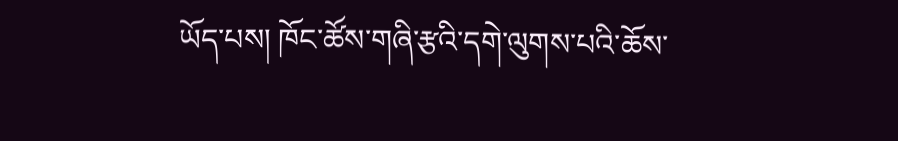ཡོད་པས། ཁོང་ཚོས་གཞི་རྩའི་དགེ་ལུགས་པའི་ཆོས་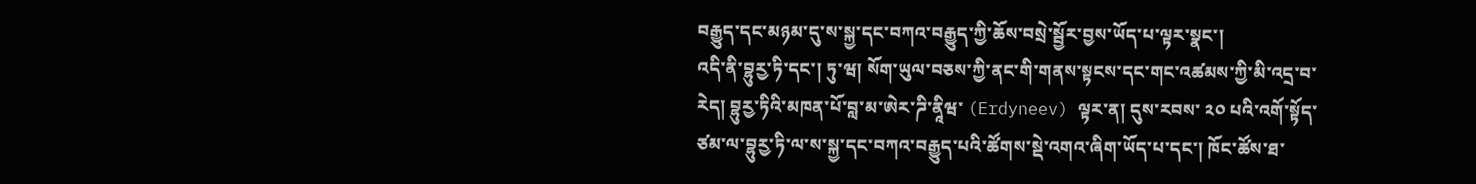བརྒྱུད་དང་མཉམ་དུ་ས་སྐྱ་དང་བཀའ་བརྒྱུད་ཀྱི་ཆོས་བསྲེ་སྦྱོར་བྱས་ཡོད་པ་ལྟར་སྣང་།
འདི་ནི་བྷུརྱ་ཏི་དང་། ཏུ་ཝ། སོག་ཡུལ་བཅས་ཀྱི་ནང་གི་གནས་སྟངས་དང་གང་འཚམས་ཀྱི་མི་འདྲ་བ་རེད། བྷུརྱ་ཏིའི་མཁན་པོ་བླ་མ་ཨེར་ཌི་ནཱིཝ་ (Erdyneev) ལྟར་ན། དུས་རབས་ ༢༠ པའི་འགོ་སྟོད་ཙམ་ལ་བྷུརྱ་ཏི་ལ་ས་སྐྱ་དང་བཀའ་བརྒྱུད་པའི་ཚོགས་སྡེ་འགའ་ཞིག་ཡོད་པ་དང་། ཁོང་ཚོས་ཐ་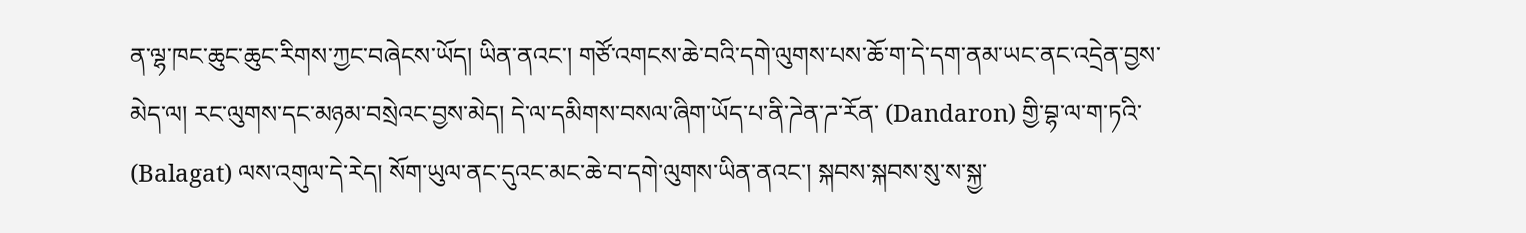ན་ལྷ་ཁང་ཆུང་ཆུང་རིགས་ཀྱང་བཞེངས་ཡོད། ཡིན་ནའང་། གཙོ་འགངས་ཆེ་བའི་དགེ་ལུགས་པས་ཆོ་ག་དེ་དག་ནམ་ཡང་ནང་འདྲེན་བྱས་མེད་ལ། རང་ལུགས་དང་མཉམ་བསྲེའང་བྱས་མེད། དེ་ལ་དམིགས་བསལ་ཞིག་ཡོད་པ་ནི་ཌེན་ཌ་རོན་ (Dandaron) གྱི་བྷ་ལ་ག་ཏའི་ (Balagat) ལས་འགུལ་དེ་རེད། སོག་ཡུལ་ནང་དུའང་མང་ཆེ་བ་དགེ་ལུགས་ཡིན་ནའང་། སྐབས་སྐབས་སུ་ས་སྐྱ་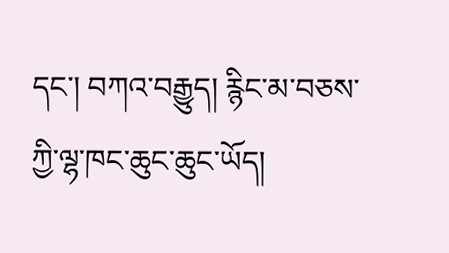དང་། བཀའ་བརྒྱུད། རྙིང་མ་བཅས་ཀྱི་ལྷ་ཁང་ཆུང་ཆུང་ཡོད།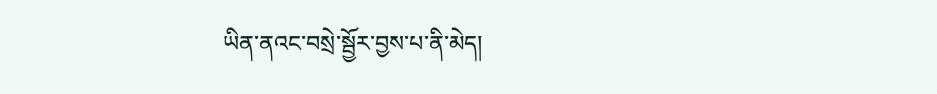ཡིན་ནའང་བསྲེ་སྦྱོར་བྱས་པ་ནི་མེད།